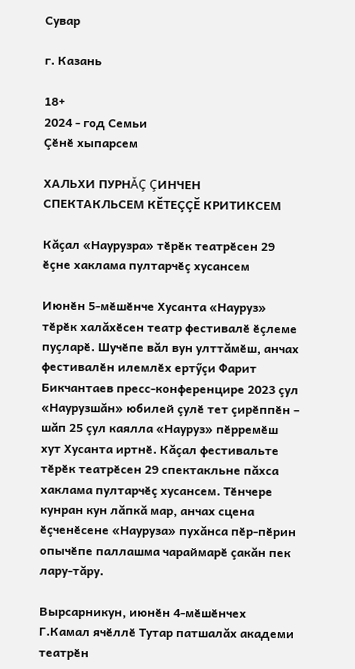Сувар

г. Казань

18+
2024 - год Семьи
Çӗнӗ хыпарсем

ХАЛЬХИ ПУРНĂÇ ÇИНЧЕН СПЕКТАКЛЬСЕМ КӖТЕÇÇӖ КРИТИКСЕМ

Кăçал «Наурузра» тӗрӗк театрӗсен 29 ӗçне хаклама пултарчӗç хусансем

Июнӗн 5-мӗшӗнче Хусанта «Науруз» тӗрӗк халăхӗсен театр фестивалӗ ӗçлеме пуçларӗ. Шучӗпе вăл вун улттăмӗш, анчах фестивалӗн илемлӗх ертӳçи Фарит Бикчантаев пресс-конференцире 2023 çул «Наурузшăн» юбилей çулӗ тет çирӗппӗн – шăп 25 çул каялла «Науруз» пӗрремӗш хут Хусанта иртнӗ. Кăçал фестивальте тӗрӗк театрӗсен 29 спектакльне пăхса хаклама пултарчӗç хусансем. Тӗнчере кунран кун лăпкă мар, анчах сцена ӗçченӗсене «Науруза» пухăнса пӗр-пӗрин опычӗпе паллашма чараймарӗ çакăн пек лару-тăру.

Вырсарникун, июнӗн 4-мӗшӗнчех Г.Камал ячӗллӗ Тутар патшалăх академи театрӗн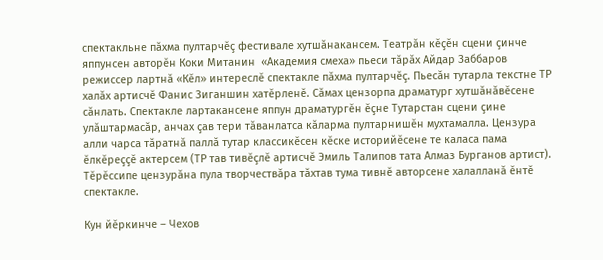спектакльне пăхма пултарчӗç фестивале хутшăнакансем. Театрăн кӗçӗн сцени çинче яппунсен авторӗн Коки Митанин  «Академия смеха» пьеси тăрăх Айдар Заббаров режиссер лартнă «Кӗл» интереслӗ спектакле пăхма пултарчӗç. Пьесăн тутарла текстне ТР халăх артисчӗ Фанис Зиганшин хатӗрленӗ. Сăмах цензорпа драматург хутшăнăвӗсене сăнлать. Спектакле лартакансене яппун драматургӗн ӗçне Тутарстан сцени çине улăштармасăр, анчах çав тери тăванлатса кăларма пултарнишӗн мухтамалла. Цензура алли чарса тăратнă паллă тутар классикӗсен кӗске историйӗсене те каласа пама ӗлкӗреççӗ актерсем (ТР тав тивӗçлӗ артисчӗ Эмиль Талипов тата Алмаз Бурганов артист). Тӗрӗссипе цензурăна пула творчествăра тăхтав тума тивнӗ авторсене халалланă ӗнтӗ спектакле.

Кун йӗркинче – Чехов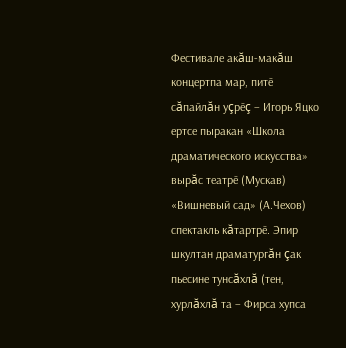Фестивале акăш-макăш концертпа мар, питӗ сăпайлăн уçрӗç – Игорь Яцко ертсе пыракан «Школа драматического искусства» вырăс театрӗ (Мускав) «Вишневый сад» (А.Чехов) спектакль кăтартрӗ. Эпир шкултан драматургăн çак пьесине тунсăхлă (тен, хурлăхлă та – Фирса хупса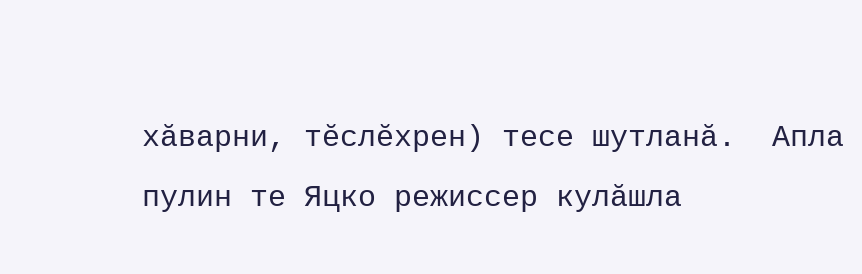хăварни, тӗслӗхрен) тесе шутланă.  Апла пулин те Яцко режиссер кулăшла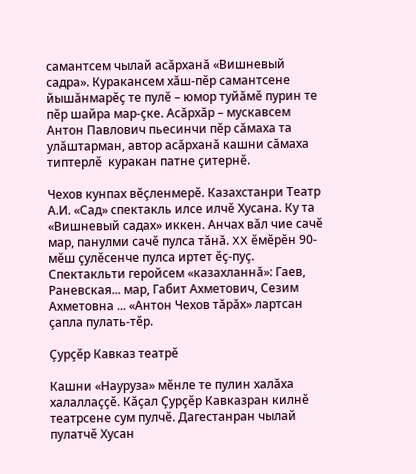самантсем чылай асăрханă «Вишневый садра». Куракансем хăш-пӗр самантсене йышăнмарӗç те пулӗ – юмор туйăмӗ пурин те пӗр шайра мар-çке. Асăрхăр – мускавсем Антон Павлович пьесинчи пӗр сăмаха та улăштарман, автор асăрханă кашни сăмаха типтерлӗ  куракан патне çитернӗ.

Чехов кунпах вӗçленмерӗ. Казахстанри Театр А.И. «Сад» спектакль илсе илчӗ Хусана. Ку та «Вишневый садах» иккен. Анчах вăл чие сачӗ мар, панулми сачӗ пулса тăнă. XX ӗмӗрӗн 90-мӗш çулӗсенче пулса иртет ӗç-пуç. Спектакльти геройсем «казахланнă»: Гаев, Раневская... мар, Габит Ахметович, Сезим Ахметовна ... «Антон Чехов тăрăх» лартсан çапла пулать-тӗр.

Çурçӗр Кавказ театрӗ

Кашни «Науруза» мӗнле те пулин халăха халаллаççӗ. Кăçал Çурçӗр Кавказран килнӗ театрсене сум пулчӗ. Дагестанран чылай пулатчӗ Хусан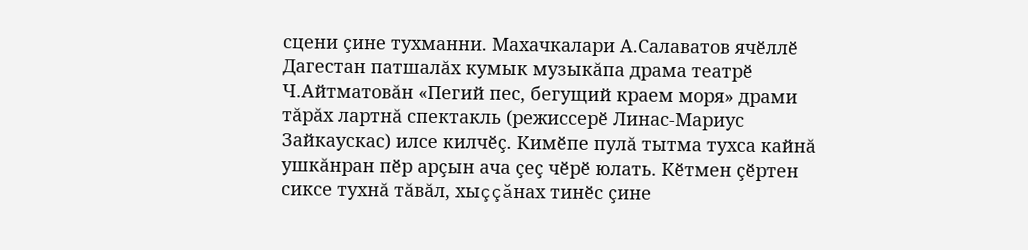сцени çине тухманни. Махачкалари А.Салаватов ячӗллӗ Дагестан патшалăх кумык музыкăпа драма театрӗ Ч.Айтматовăн «Пегий пес, бегущий краем моря» драми тăрăх лартнă спектакль (режиссерӗ Линас-Мариус Зайкаускас) илсе килчӗç. Кимӗпе пулă тытма тухса кайнă ушкăнран пӗр арçын ача çеç чӗрӗ юлать. Кӗтмен çӗртен сиксе тухнă тăвăл, хыççăнах тинӗс çине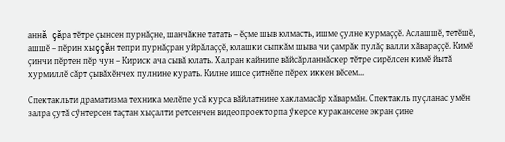аннă çăра тӗтре çынсен пурнăçне, шанчăкне татать – ӗçме шыв юлмасть, ишме çулне курмаççӗ. Аслашшӗ, тетӗшӗ, ашшӗ – пӗрин хыççăн тепри пурнăçран уйрăлаççӗ, юлашки сыпкăм шыва чи çамрăк пулăç валли хăвараççӗ. Кимӗ çинчи пӗртен пӗр чун – Кириск ача сывă юлать. Халран кайнипе вăйсăрланнăскер тӗтре сирӗлсен кимӗ йытă хурмиллӗ сăрт çывăхӗнчех пулнине курать. Килне ишсе çитнӗпе пӗрех иккен вӗсем...

Спектакльти драматизма техника мелӗпе усă курса вăйлатнине хакламасăр хăвармăн. Спектакль пуçланас умӗн залра çутă сӳнтерсен таçтан хыçалти ретсенчен видеопроекторпа ӳкерсе куракансене экран çине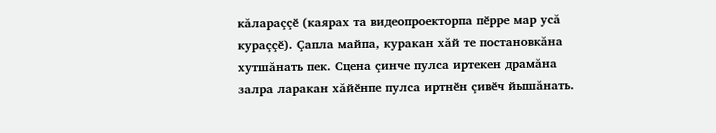кăлараççӗ (каярах та видеопроекторпа пӗрре мар усă кураççӗ). Çапла майпа, куракан хăй те постановкăна хутшăнать пек. Сцена çинче пулса иртекен драмăна залра ларакан хăйӗнпе пулса иртнӗн çивӗч йышăнать.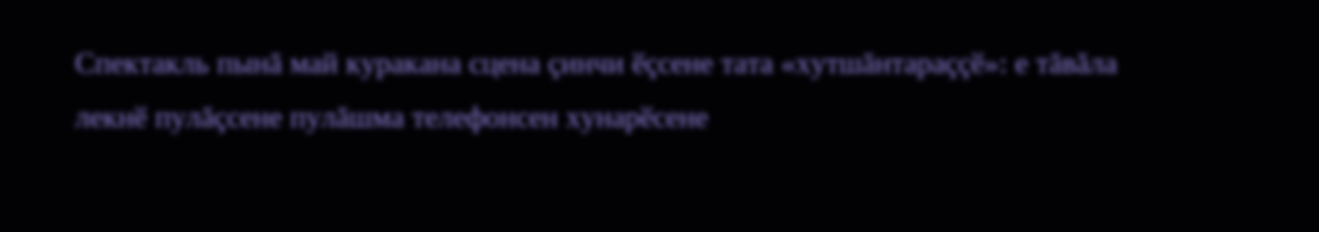Спектакль пынă май куракана сцена çинчи ӗçсене тата «хутшăнтараççӗ»: е тăвăла лекнӗ пулăçсене пулăшма телефонсен хунарӗсене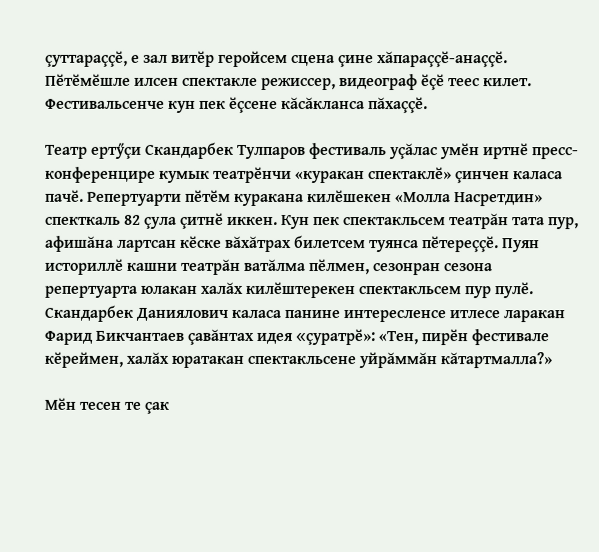çуттараççӗ, е зал витӗр геройсем сцена çине хăпараççӗ-анаççӗ. Пӗтӗмӗшле илсен спектакле режиссер, видеограф ӗçӗ теес килет. Фестивальсенче кун пек ӗçсене кăсăкланса пăхаççӗ.

Театр ертӳçи Скандарбек Тулпаров фестиваль уçăлас умӗн иртнӗ пресс-конференцире кумык театрӗнчи «куракан спектаклӗ» çинчен каласа пачӗ. Репертуарти пӗтӗм куракана килӗшекен «Молла Насретдин» спекткаль 82 çула çитнӗ иккен. Кун пек спектакльсем театрăн тата пур, афишăна лартсан кӗске вăхăтрах билетсем туянса пӗтереççӗ. Пуян историллӗ кашни театрăн ватăлма пӗлмен, сезонран сезона репертуарта юлакан халăх килӗштерекен спектакльсем пур пулӗ. Скандарбек Даниялович каласа панине интересленсе итлесе ларакан Фарид Бикчантаев çавăнтах идея «çуратрӗ»: «Тен, пирӗн фестивале кӗреймен, халăх юратакан спектакльсене уйрăммăн кăтартмалла?»

Мӗн тесен те çак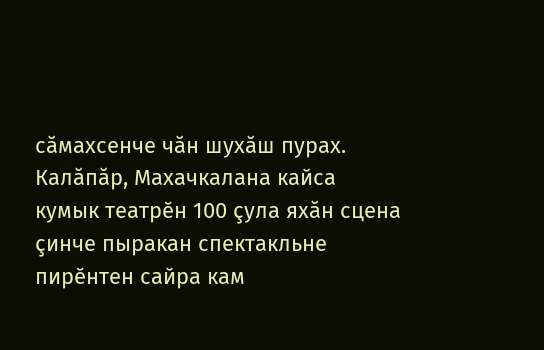сăмахсенче чăн шухăш пурах. Калăпăр, Махачкалана кайса кумык театрӗн 100 çула яхăн сцена çинче пыракан спектакльне пирӗнтен сайра кам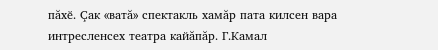пăхӗ. Çак «ватă» спектакль хамăр пата килсен вара интресленсех театра кайăпăр. Г.Камал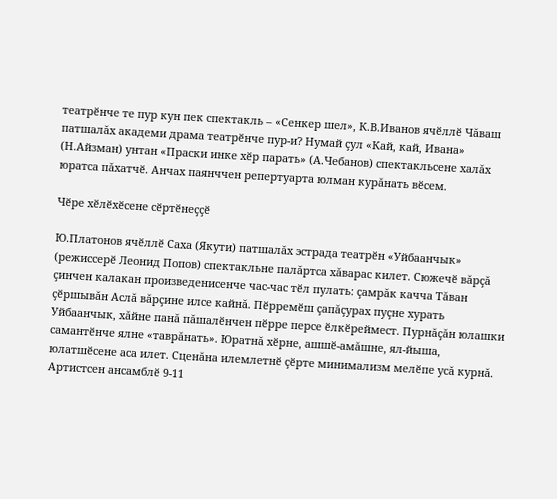театрӗнче те пур кун пек спектакль – «Сенкер шел», К.В.Иванов ячӗллӗ Чăваш патшалăх академи драма театрӗнче пур-и? Нумай çул «Кай, кай, Ивана» (Н.Айзман) унтан «Праски инке хӗр парать» (А.Чебанов) спектакльсене халăх юратса пăхатчӗ. Анчах паянччен репертуарта юлман курăнать вӗсем.

Чӗре хӗлӗхӗсене сӗртӗнеççӗ

Ю.Платонов ячӗллӗ Саха (Якути) патшалăх эстрада театрӗн «Уйбаанчык» (режиссерӗ Леонид Попов) спектакльне палăртса хăварас килет. Сюжечӗ вăрçă çинчен калакан произведенисенче час-час тӗл пулать: çамрăк качча Тăван çӗршывăн Аслă вăрçине илсе кайнă. Пӗрремӗш çапăçурах пуçне хурать Уйбаанчык, хăйне панă пăшалӗнчен пӗрре персе ӗлкӗреймест. Пурнăçăн юлашки самантӗнче ялне «таврăнать». Юратнă хӗрне, ашшӗ-амăшне, ял-йыша, юлатшӗсене аса илет. Сценăна илемлетнӗ çӗрте минимализм мелӗпе усă курнă. Артистсен ансамблӗ 9-11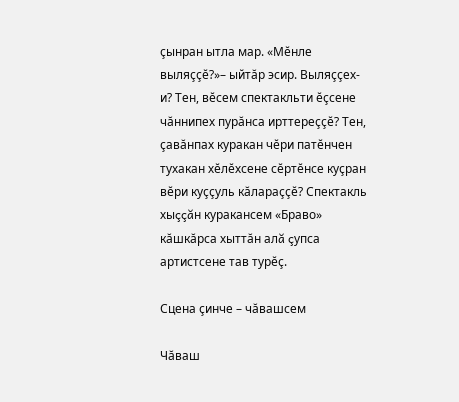çынран ытла мар. «Мӗнле выляççӗ?»– ыйтăр эсир. Выляççех-и? Тен, вӗсем спектакльти ӗçсене чăннипех пурăнса ирттереççӗ? Тен, çавăнпах куракан чӗри патӗнчен тухакан хӗлӗхсене сӗртӗнсе куçран вӗри куççуль кăлараççӗ? Спектакль хыççăн куракансем «Браво» кăшкăрса хыттăн алă çупса артистсене тав турӗç.

Сцена çинче – чăвашсем

Чăваш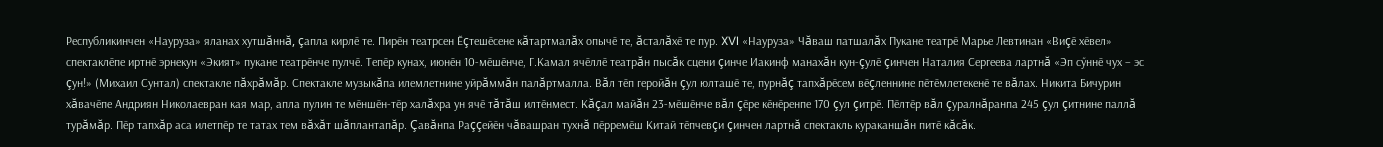Республикинчен «Науруза» яланах хутшăннă, çапла кирлӗ те. Пирӗн театрсен Ӗçтешӗсене кăтартмалăх опычӗ те, ăсталăхӗ те пур. XVI «Науруза» Чăваш патшалăх Пукане театрӗ Марье Левтинан «Виçӗ хӗвел» спектаклӗпе иртнӗ эрнекун «Экият» пукане театрӗнче пулчӗ. Тепӗр кунах, июнӗн 10-мӗшӗнче, Г.Камал ячӗллӗ театрăн пысăк сцени çинче Иакинф манахăн кун-çулӗ çинчен Наталия Сергеева лартнă «Эп сӳннӗ чух – эс çун!» (Михаил Сунтал) спектакле пăхрăмăр. Спектакле музыкăпа илемлетнине уйрăммăн палăртмалла. Вăл тӗп геройăн çул юлташӗ те, пурнăç тапхăрӗсем вӗçленнине пӗтӗмлетекенӗ те вăлах. Никита Бичурин хăвачӗпе Андриян Николаевран кая мар, апла пулин те мӗншӗн-тӗр халăхра ун ячӗ тăтăш илтӗнмест. Кăçал майăн 23-мӗшӗнче вăл çӗре кӗнӗренпе 170 çул çитрӗ. Пӗлтӗр вăл çуралнăранпа 245 çул çитнине паллă турăмăр. Пӗр тапхăр аса илетпӗр те татах тем вăхăт шăплантапăр. Çавăнпа Раççейӗн чăвашран тухнă пӗрремӗш Китай тӗпчевçи çинчен лартнă спектакль кураканшăн питӗ кăсăк.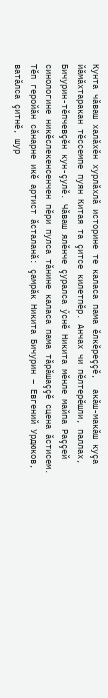Кунта чăваш халăхӗн хурлăхлă историне те каласа пама ӗлкӗреççӗ,  акăш-макăш куçа йăмăхтаракан тӗссемпе пуян Китая та çитсе килетпӗр. Анчах чи пӗлтерӗшли, паллах, Бичурин-тӗпчевçӗн кун-çулӗ. Чăваш ялӗнче çуралса ӳснӗ Никита мӗнле майпа Раççей синологине никӗслекенсенчен пӗри пулса тăнине каласа пама тăрăшаççӗ сцена ăстисем. Тӗп геройăн сăнарне икӗ артист ăсталанă: çамрăк Никита Бичурин – Евгений Урдюков, ватăлса çитнӗ, шур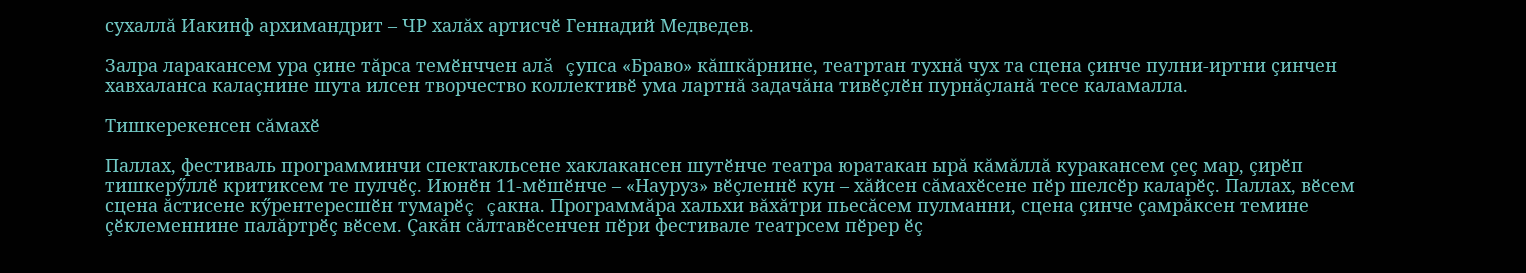сухаллă Иакинф архимандрит – ЧР халăх артисчӗ Геннадий Медведев.

Залра ларакансем ура çине тăрса темӗнччен алă çупса «Браво» кăшкăрнине, театртан тухнă чух та сцена çинче пулни-иртни çинчен хавхаланса калаçнине шута илсен творчество коллективӗ ума лартнă задачăна тивӗçлӗн пурнăçланă тесе каламалла.

Тишкерекенсен сăмахӗ

Паллах, фестиваль программинчи спектакльсене хаклакансен шутӗнче театра юратакан ырă кăмăллă куракансем çеç мар, çирӗп тишкерӳллӗ критиксем те пулчӗç. Июнӗн 11-мӗшӗнче – «Науруз» вӗçленнӗ кун – хăйсен сăмахӗсене пӗр шелсӗр каларӗç. Паллах, вӗсем сцена ăстисене кӳрентересшӗн тумарӗç çакна. Программăра хальхи вăхăтри пьесăсем пулманни, сцена çинче çамрăксен темине çӗклеменнине палăртрӗç вӗсем. Çакăн сăлтавӗсенчен пӗри фестивале театрсем пӗрер ӗç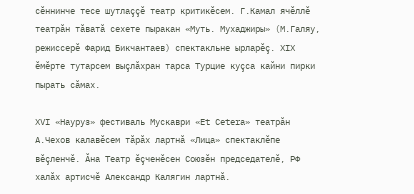сӗннинче тесе шутлаççӗ театр критикӗсем. Г.Камал ячӗллӗ театрăн тăватă сехете пыракан «Муть. Мухаджиры» (М.Галяу, режиссерӗ Фарид Бикчантаев) спектакльне ырларӗç. XIX ӗмӗрте тутарсем выçлăхран тарса Турцие куçса кайни пирки пырать сăмах.

XVI «Науруз» фестиваль Мускаври «Et Cetera» театрăн А.Чехов калавӗсем тăрăх лартнă «Лица» спектаклӗпе вӗçленчӗ. Ăна Театр ӗçченӗсен Союзӗн председателӗ, РФ халăх артисчӗ Александр Калягин лартнă.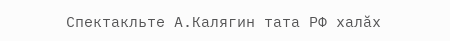Спектакльте А.Калягин тата РФ халăх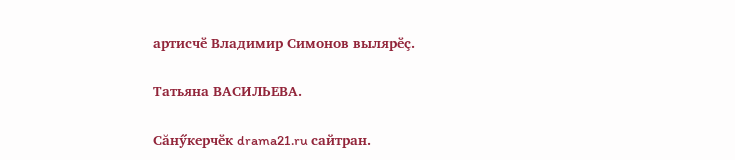артисчӗ Владимир Симонов вылярӗç.

Татьяна ВАСИЛЬЕВА.

Сăнӳкерчӗк drama21.ru сайтран.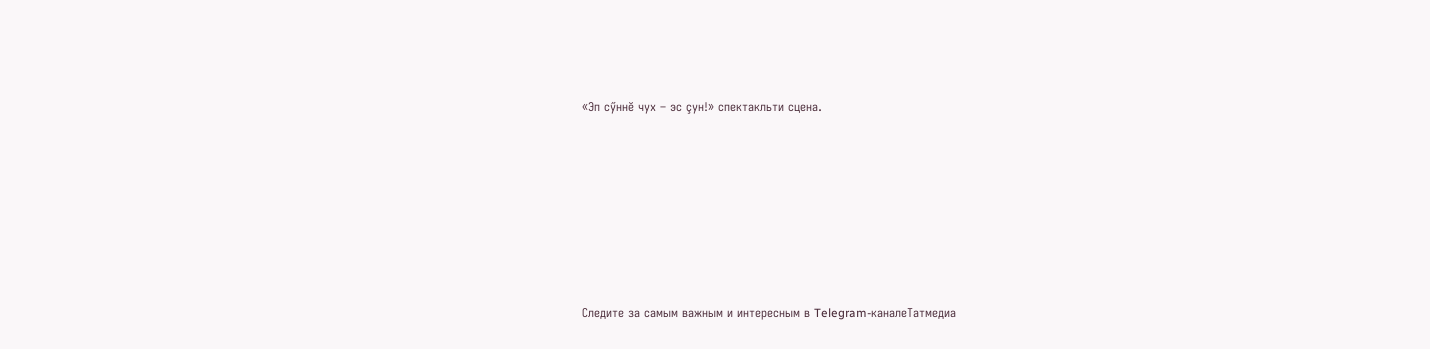«Эп сӳннӗ чух – эс çун!» спектакльти сцена.







Следите за самым важным и интересным в Telegram-каналеТатмедиа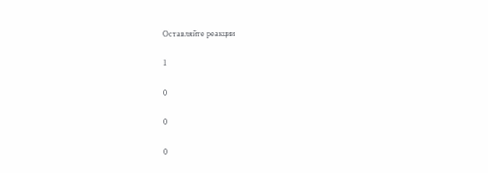Оставляйте реакции

1

0

0

0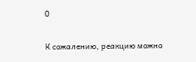0

К сожалению, реакцию можно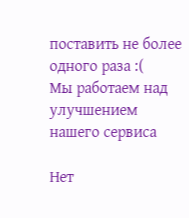поставить не более одного раза :(
Мы работаем над улучшением нашего сервиса

Нет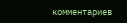комментариев